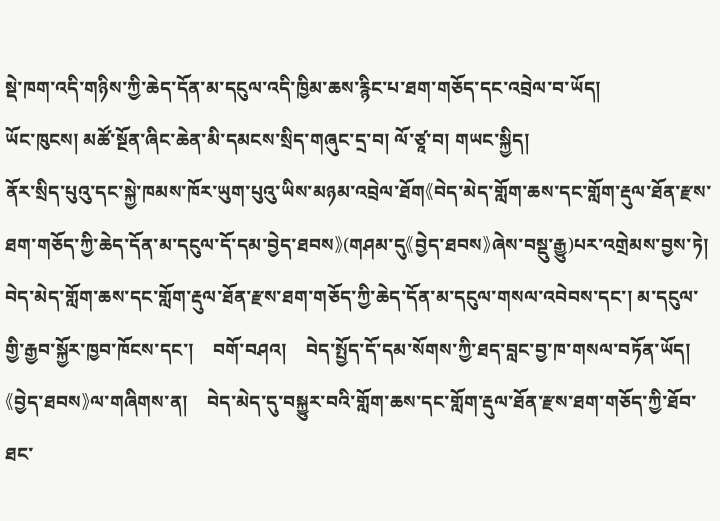སྡེ་ཁག་འདི་གཉིས་ཀྱི་ཆེད་དོན་མ་དངུལ་འདི་ཁྱིམ་ཆས་རྙིང་པ་ཐག་གཅོད་དང་འབྲེལ་བ་ཡོད།
ཡོང་ཁུངས། མཚོ་སྔོན་ཞིང་ཆེན་མི་དམངས་སྲིད་གཞུང་དྲ་བ། ལོ་ཙཱ་བ། གཡང་སྐྱིད།
ནོར་སྲིད་པུའུ་དང་སྐྱེ་ཁམས་ཁོར་ཡུག་པུའུ་ཡིས་མཉམ་འབྲེལ་ཐོག《བེད་མེད་གློག་ཆས་དང་གློག་རྡུལ་ཐོན་རྫས་ཐག་གཅོད་ཀྱི་ཆེད་དོན་མ་དངུལ་དོ་དམ་བྱེད་ཐབས》(གཤམ་དུ《བྱེད་ཐབས》ཞེས་བསྡུ་རྒྱུ)པར་འགྲེམས་བྱས་ཏེ། བེད་མེད་གློག་ཆས་དང་གློག་རྡུལ་ཐོན་རྫས་ཐག་གཅོད་ཀྱི་ཆེད་དོན་མ་དངུལ་གསལ་འབེབས་དང་། མ་དངུལ་གྱི་རྒྱབ་སྐྱོར་ཁྱབ་ཁོངས་དང་།    བགོ་བཤའ།    བེད་སྤྱོད་དོ་དམ་སོགས་ཀྱི་ཐད་བླང་བྱ་ཁ་གསལ་བཏོན་ཡོད།
《བྱེད་ཐབས》ལ་གཞིགས་ན།    བེད་མེད་དུ་བསྐྱུར་བའི་གློག་ཆས་དང་གློག་རྡུལ་ཐོན་རྫས་ཐག་གཅོད་ཀྱི་ཐོབ་ཐང་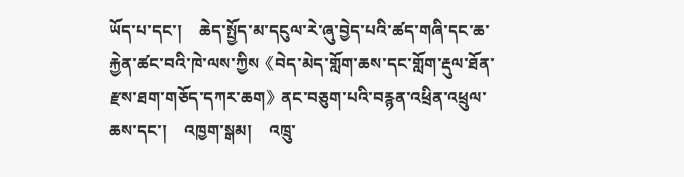ཡོད་པ་དང་།    ཆེད་སྤྱོད་མ་དངུལ་རེ་ཞུ་བྱེད་པའི་ཚད་གཞི་དང་ཆ་རྐྱེན་ཚང་བའི་ཁེ་ལས་ཀྱིས《བེད་མེད་གློག་ཆས་དང་གློག་རྡུལ་ཐོན་རྫས་ཐག་གཅོད་དཀར་ཆག》ནང་བཅུག་པའི་བརྙན་འཕྲིན་འཕྲུལ་ཆས་དང་།    འཁྱག་སྒམ།    འཁྲུ་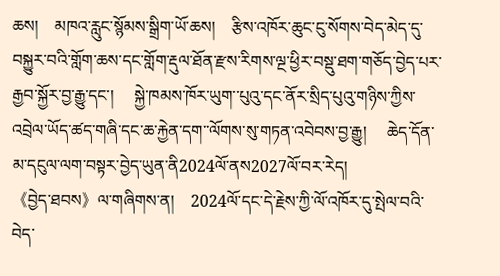ཆས།    མཁའ་རླུང་སྙོམས་སྒྲིག་ཡོ་ཆས།    རྩིས་འཁོར་ཆུང་ངུ་སོགས་བེད་མེད་དུ་བསྐྱུར་བའི་གློག་ཆས་དང་གློག་རྡུལ་ཐོན་རྫས་རིགས་ལྔ་ཕྱིར་བསྡུ་ཐག་གཅོད་བྱེད་པར་རྒྱབ་སྐྱོར་བྱ་རྒྱུ་དང་།     སྐྱེ་ཁམས་ཁོར་ཡུག་་པུའུ་དང་ནོར་སྲིད་པུའུ་གཉིས་ཀྱིས་འབྲེལ་ཡོད་ཚད་གཞི་དང་ཆ་རྐྱེན་དག་་ལོགས་སུ་གཏན་འབེབས་བྱ་རྒྱུ།     ཆེད་དོན་མ་དངུལ་ལག་བསྟར་བྱེད་ཡུན་ནི2024ལོ་ནས2027ལོ་བར་རེད།
《བྱེད་ཐབས》ལ་གཞིགས་ན།    2024ལོ་དང་དེ་རྗེས་ཀྱི་ལོ་འཁོར་དུ་སྤེལ་བའི་བེད་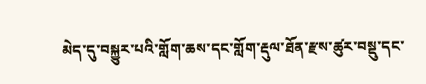མེད་དུ་བསྐྱུར་པའི་གློག་ཆས་དང་གློག་རྡུལ་ཐོན་རྫས་ཚུར་བསྡུ་དང་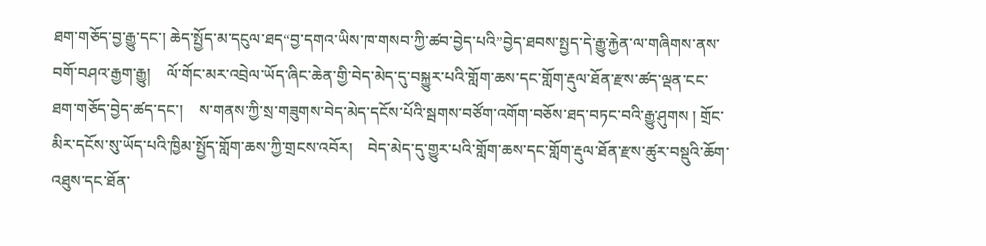ཐག་གཅོད་བྱ་རྒྱུ་དང་། ཆེད་སྤྱོད་མ་དངུལ་ཐད“བྱ་དགའ་ཡིས་ཁ་གསབ་ཀྱི་ཚབ་བྱེད་པའི”བྱེད་ཐབས་སྤྱད་དེ་རྒྱུ་རྐྱེན་ལ་གཞིགས་ནས་བགོ་བཤའ་རྒྱག་རྒྱུ།    ལོ་གོང་མར་འབྲེལ་ཡོད་ཞིང་ཆེན་གྱི་བེད་མེད་དུ་བསྐྱུར་པའི་གློག་ཆས་དང་གློག་རྡུལ་ཐོན་རྫས་ཚད་ལྡན་ངང་ཐག་གཅོད་བྱེད་ཚད་དང་།    ས་གནས་ཀྱི་སྲ་གཟུགས་བེད་མེད་དངོས་པོའི་སྦགས་བཙོག་འགོག་བཅོས་ཐད་བཏང་བའི་རྒྱུ་ཤུགས ། གྲོང་མིར་དངོས་སུ་ཡོད་པའི་ཁྱིམ་སྤྱོད་གློག་ཆས་ཀྱི་གྲངས་འབོར།    བེད་མེད་དུ་གྱུར་པའི་གློག་ཆས་དང་གློག་རྡུལ་ཐོན་རྫས་ཚུར་བསྡུའི་ཆོག་འཐུས་དང་ཐོན་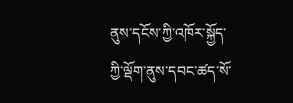ནུས་དངོས་ཀྱི་འཁོར་སྐྱོད་ཀྱི་ལྡོག་ནུས་དབང་ཚད་སོ་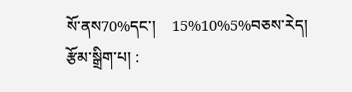སོ་ནས70%དང་།    15%10%5%བཅས་རེད།
རྩོམ་སྒྲིག་པ། :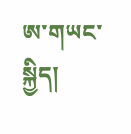ཨ་གཡང་སྐྱིད།